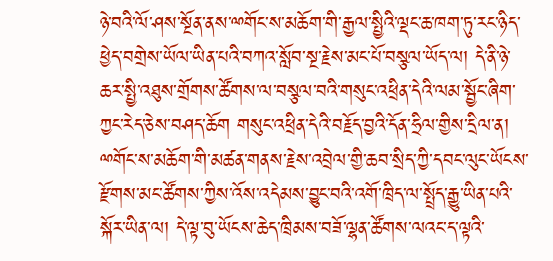ཉེ་བའི་ལོ་ཤས་སྔོན་ནས་ྋགོང་ས་མཆོག་གི་རྒྱལ་སྤྱིའི་ལྡང་ཆ་ཁག་ཏུ་རང་ཉིད་ཕྱེད་བགྲེས་ཡོལ་ཡིན་པའི་བཀའ་སློབ་སྔ་རྗེས་མང་པོ་བསྩལ་ཡོད་ལ། དེ་ནི་ཉེ་ཆར་སྤྱི་འཐུས་གྲོགས་ཚོགས་ལ་བསྩལ་བའི་གསུང་འཕྲིན་དེའི་ལམ་སྦྱོང་ཞིག་ཀྱང་རེད་ཅེས་བཤད་ཆོག གསུང་འཕྲིན་དེའི་བརྗོད་བྱའི་དོན་ཧྲིལ་གྱིས་དྲིལ་ན། ྋགོང་ས་མཆོག་གི་མཚན་གནས་རྗེས་འབྲེལ་གྱི་ཆབ་སྲིད་ཀྱི་དབང་ལུང་ཡོངས་རྫོགས་མང་ཚོགས་ཀྱིས་འོས་འདེམས་བྱུང་བའི་འགོ་ཁྲིད་ལ་སྤྲོད་རྒྱུ་ཡིན་པའི་སྐོར་ཡིན་ལ། དེ་ལྟ་བུ་ཡོངས་ཆེད་ཁྲིམས་བཟོ་ལྷན་ཚོགས་ལའང་ད་ལྟའི་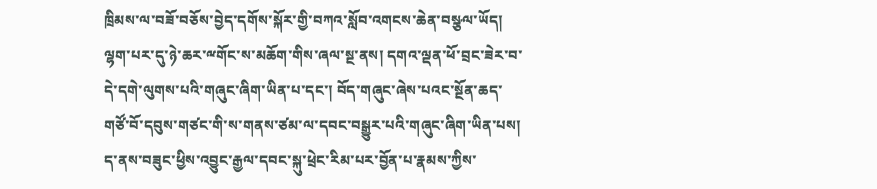ཁྲིམས་ལ་བཟོ་བཅོས་བྱེད་དགོས་སྐོར་གྱི་བཀའ་སློབ་འགངས་ཆེན་བསྩལ་ཡོད། ལྷག་པར་དུ་ཉེ་ཆར་ྋགོང་ས་མཆོག་གིས་ཞལ་སྔ་ནས། དགའ་ལྡན་ཕོ་བྲང་ཟེར་བ་དེ་དགེ་ལུགས་པའི་གཞུང་ཞིག་ཡིན་པ་དང་། བོད་གཞུང་ཞེས་པའང་སྔོན་ཆད་གཙོ་བོ་དབུས་གཙང་གི་ས་གནས་ཙམ་ལ་དབང་བསྒྱུར་པའི་གཞུང་ཞིག་ཡིན་པས། ད་ནས་བཟུང་ཕྱིས་འབྱུང་རྒྱལ་དབང་སྐུ་ཕྲེང་རིམ་པར་བྱོན་པ་རྣམས་ཀྱིས་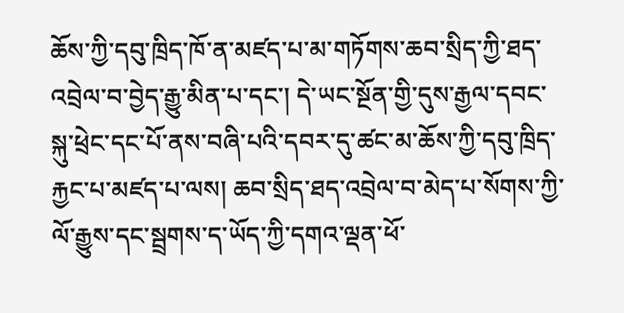ཆོས་ཀྱི་དབུ་ཁྲིད་ཁོ་ན་མཛད་པ་མ་གཏོགས་ཆབ་སྲིད་ཀྱི་ཐད་འབྲེལ་བ་བྱེད་རྒྱུ་མིན་པ་དང་། དེ་ཡང་སྔོན་གྱི་དུས་རྒྱལ་དབང་སྐུ་ཕྲེང་དང་པོ་ནས་བཞི་པའི་དབར་དུ་ཚང་མ་ཆོས་ཀྱི་དབུ་ཁྲིད་རྐྱང་པ་མཛད་པ་ལས། ཆབ་སྲིད་ཐད་འབྲེལ་བ་མེད་པ་སོགས་ཀྱི་ལོ་རྒྱུས་དང་སྦྲགས་ད་ཡོད་ཀྱི་དགའ་ལྡན་ཕོ་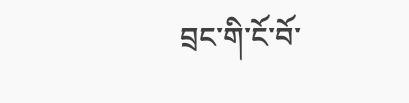བྲང་གི་ངོ་བོ་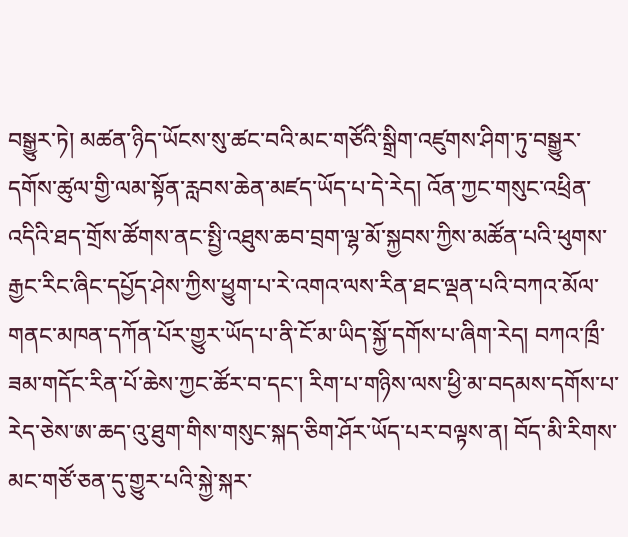བསྒྱུར་ཏེ། མཚན་ཉིད་ཡོངས་སུ་ཚང་བའི་མང་གཙོའི་སྒྲིག་འཛུགས་ཤིག་ཏུ་བསྒྱུར་དགོས་ཚུལ་གྱི་ལམ་སྟོན་རླབས་ཆེན་མཛད་ཡོད་པ་དེ་རེད། འོན་ཀྱང་གསུང་འཕྲིན་འདིའི་ཐད་གྲོས་ཚོགས་ནང་སྤྱི་འཐུས་ཆབ་བྲག་ལྷ་མོ་སྐྱབས་ཀྱིས་མཚོན་པའི་ཕུགས་རྒྱང་རིང་ཞིང་དཔྱོད་ཤེས་ཀྱིས་ཕྱུག་པ་རེ་འགའ་ལས་རིན་ཐང་ལྡན་པའི་བཀའ་མོལ་གནང་མཁན་དཀོན་པོར་གྱུར་ཡོད་པ་ནི་ངོ་མ་ཡིད་སྐྱོ་དགོས་པ་ཞིག་རེད། བཀའ་ཁྲྀ་ཟམ་གདོང་རིན་པོ་ཆེས་ཀྱང་ཚོར་བ་དང་། རིག་པ་གཉིས་ལས་ཕྱི་མ་བདམས་དགོས་པ་རེད་ཅེས་ཨ་ཆད་འུ་ཐུག་གིས་གསུང་སྐད་ཅིག་ཤོར་ཡོད་པར་བལྟས་ན། བོད་མི་རིགས་མང་གཙོ་ཅན་དུ་གྱུར་པའི་སྐྱེ་སྐར་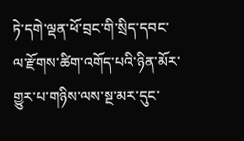ཏེ་དགེ་ལྡན་ཕོ་བྲང་གི་སྲིད་དབང་ལ་རྫོགས་ཚིག་འགོད་པའི་ཉིན་མོར་གྱུར་པ་གཉིས་ལས་སྔ་མར་དུང་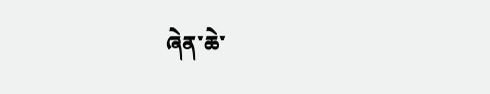ཞེན་ཆེ་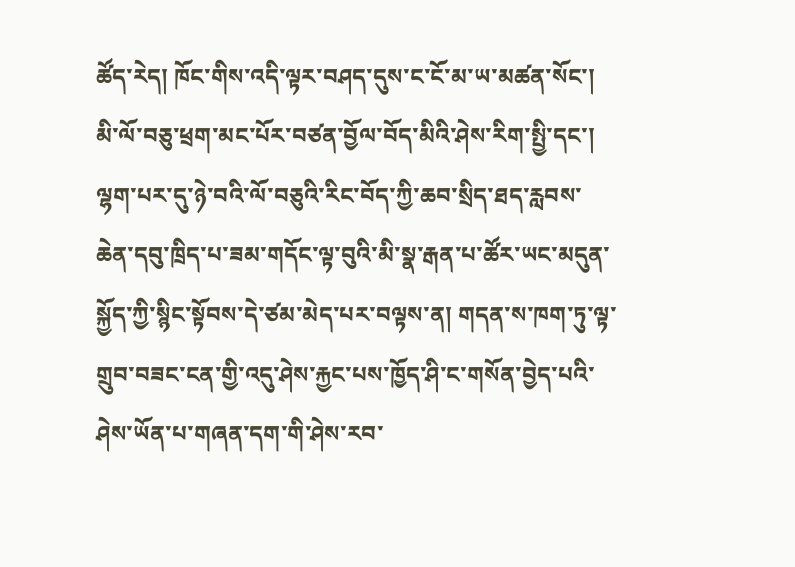ཚོད་རེད། ཁོང་གིས་འདི་ལྟར་བཤད་དུས་ང་ངོ་མ་ཡ་མཚན་སོང་། མི་ལོ་བཅུ་ཕྲག་མང་པོར་བཙན་བྱོལ་བོད་མིའི་ཤེས་རིག་སྤྱི་དང་། ལྷག་པར་དུ་ཉེ་བའི་ལོ་བཅུའི་རིང་བོད་ཀྱི་ཆབ་སྲིད་ཐད་རླབས་ཆེན་དབུ་ཁྲིད་པ་ཟམ་གདོང་ལྟ་བུའི་མི་སྣ་རྒན་པ་ཚོར་ཡང་མདུན་སྐྱོད་ཀྱི་སྙིང་སྟོབས་དེ་ཙམ་མེད་པར་བལྟས་ན། གདན་ས་ཁག་ཏུ་ལྟ་གྲུབ་བཟང་ངན་གྱི་འདུ་ཤེས་རྐྱང་པས་ཁྱོད་ཤི་ང་གསོན་བྱེད་པའི་ཤེས་ཡོན་པ་གཞན་དག་གི་ཤེས་རབ་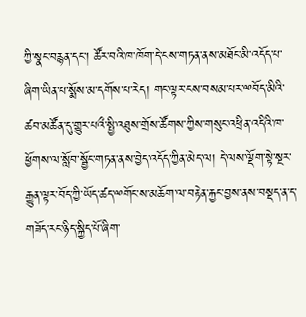ཀྱི་སྣང་བརྙན་དང་། ཚོར་བའི་ཁ་ཁོག་དེ་ངས་གཏན་ནས་མཐོང་མི་འདོད་པ་ཞིག་ཡིན་པ་སྨོས་མ་དགོས་པ་རེད། གང་ལྟར་ངས་བསམ་པར་ྋབོད་མིའི་ཚབ་མཚོན་དུ་གྱུར་པའྀ་སྤྱི་འཐུས་གྲོས་ཚོགས་ཀྱིས་གསུང་འཕྲིན་འདིའི་ཁ་ཕྱོགས་ལ་སློབ་སྦྱོང་གཏན་ནས་བྱེད་འདོད་ཀྱིན་མེད་ལ། དེ་ལས་ལྡོག་སྟེ་སྔར་རྒྱུན་ལྟར་བོད་ཀྱི་ཡོད་ཚད་ྋགོང་ས་མཆོག་ལ་བརྟེན་རྐྱང་བྱས་ནས་བསྡད་ན་ད་གཟོད་རང་ཉིད་སྐྱིད་པོ་ཞིག་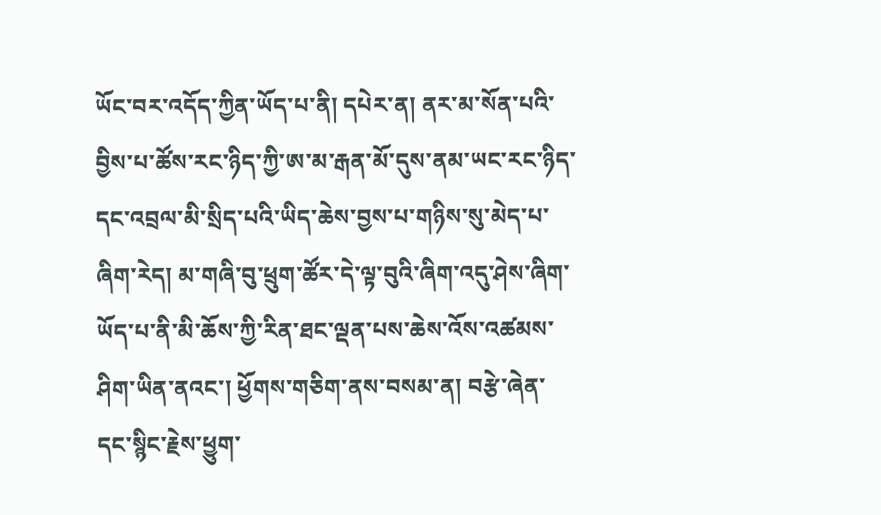ཡོང་བར་འདོད་ཀྱིན་ཡོད་པ་ནི། དཔེར་ན། ནར་མ་སོན་པའི་བྱིས་པ་ཚོས་རང་ཉིད་ཀྱི་ཨ་མ་རྒན་མོ་དུས་ནམ་ཡང་རང་ཉིད་དང་འབྲལ་མི་སྲིད་པའི་ཡིད་ཆེས་བྱས་པ་གཉིས་སུ་མེད་པ་ཞིག་རེད། མ་གཞི་བུ་ཕྲུག་ཚོར་དེ་ལྟ་བུའི་ཞིག་འདུ་ཤེས་ཞིག་ཡོད་པ་ནི་མི་ཆོས་ཀྱི་རིན་ཐང་ལྡན་པས་ཆེས་འོས་འཚམས་ཤིག་ཡིན་ནའང་། ཕྱོགས་གཅིག་ནས་བསམ་ན། བརྩེ་ཞེན་དང་སྙིང་རྗེས་ཕྱུག་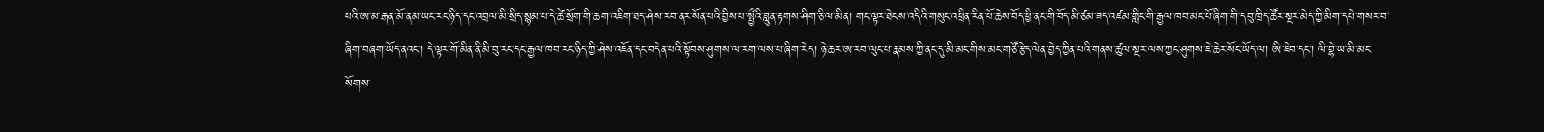པའི་ཨ་མ་རྒན་མོ་ནམ་ཡང་རང་ཉིད་དང་འབྲལ་མི་སྲིད་སྙམ་པ་དེ་ཚེ་སྲོག་གི་ཆག་འཇིག་ཐད་ཤེས་རབ་ནར་སོན་པའི་བྱིས་པ་སྤྱྀའི་བླུན་རྟགས་ཤིག་ཅི་ལ་མིན། གང་ལྟར་ཐེངས་འདིའི་གསུང་འཕྲིན་རིན་པོ་ཆེས་བོད་ཕྱི་ནང་གི་བོད་མི་ཙམ་ཟད་འཛམ་གླིང་གི་རྒྱལ་ཁབ་མང་པོ་ཞིག་གི་དབུ་ཁྲིད་ཚོར་སྔར་མེད་ཀྱི་མིག་དཔེ་གསར་བ་ཞིག་བཞག་ཡོད་ནའང་། དེ་ལྟར་གོ་མིན་ནི་མི་བུ་རང་དང་རྒྱལ་ཁབ་རང་ཉིད་ཀྱི་ཤེས་འཇོན་དང་བདེན་པའི་སྟོབས་ཤུགས་ལ་རག་ལས་པ་ཞིག་རེད། ཉེ་ཆར་ཨ་རབ་ལུང་པ་རྣམས་ཀྱི་ནང་དུ་མི་མང་གིས་མང་གཙོ་རྩེད་ལེན་བྱེད་ཀྱིན་པའི་གནས་ཚུལ་སྔར་ལས་ཀྱང་ཤུགས་ཇེ་ཆེར་སོང་ཡོད་ལ། ཨི་ཇེབ་དང་། ལི་བྷེ་ཡ་མི་མང་སོགས་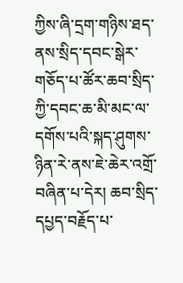ཀྱིས་ཞི་དྲག་གཉིས་ཐད་ནས་སྲིད་དབང་སྒེར་གཅོད་པ་ཚོར་ཆབ་སྲིད་ཀྱི་དབང་ཆ་མི་མང་ལ་དགོས་པའི་སྐད་ཤུགས་ཉིན་རེ་ནས་ཇེ་ཆེར་འགྲོ་བཞིན་པ་དེར། ཆབ་སྲིད་དཔྱད་བརྗོད་པ་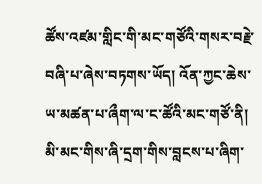ཚོས་འཛམ་གླིང་གི་མང་གཙོའི་གསར་བརྗེ་བཞི་པ་ཞེས་བཏགས་ཡོད། འོན་ཀྱང་ཆེས་ཡ་མཚན་པ་ཞྀག་ལ་ང་ཚོའི་མང་གཙོ་ནི། མི་མང་གིས་ཞི་དྲག་གིས་བླངས་པ་ཞིག་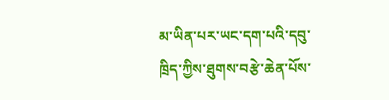མ་ཡིན་པར་ཡང་དག་པའི་དབུ་ཁྲིད་ཀྱིས་ཐུགས་བརྩེ་ཆེན་པོས་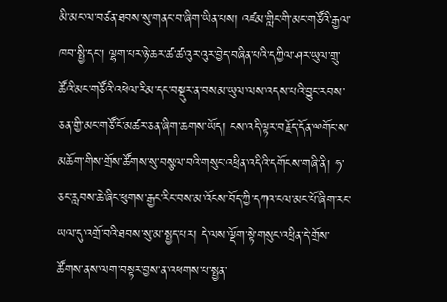མི་མང་ལ་བཙན་ཐབས་སུ་གནང་བ་ཞིག་ཡིན་པས། འཛམ་གླིང་གི་མང་གཙོའི་རྒྱལ་ཁབ་སྤྱི་དང་། ལྷག་པར་ཉེ་ཆར་ཚ་ཚ་འུར་འུར་བྱེད་བཞིན་པའི་དཀྱིལ་ཤར་ཡུལ་གྲུ་ཚོའི་མང་གཙོའི་འཕེལ་རིམ་དང་བསྡུར་ན་བསམ་ཡུལ་ལས་འདས་པའི་བྱུང་རབས་ཅན་གྱི་མང་གཙོ་ངོ་མཚར་ཅན་ཞིག་ཆགས་ཡོད། ངས་འདི་ལྟར་བརྗོད་དོན་ྋགོང་ས་མཆོག་གིས་གྲོས་ཚོགས་སུ་བསྩལ་བའི་གསུང་འཕྲིན་འདིའི་དགོངས་གཞི་ནི། ཧ་ཅང་རླབས་ཆེ་ཞིང་ཕུགས་རྒྱང་རིང་བས་མ་འོངས་བོད་ཀྱི་དཀའ་ངལ་མང་པོ་ཞིག་རང་ཡལ་དུ་འགྲོ་བའི་ཐབས་སུ་མ་སྤྱད་པར། དེ་ལས་ལྡོག་སྟེ་གསུང་འཕྲིན་དེ་གྲོས་ཚོགས་ནས་ལག་བསྟར་བྱས་ན་འཕགས་པ་སྤྱན་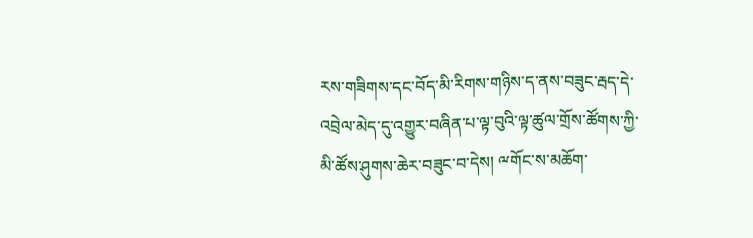རས་གཟིགས་དང་བོད་མི་རིགས་གཉིས་ད་ནས་བཟུང་རྦད་དེ་འབྲེལ་མེད་དུ་འགྱུར་བཞིན་པ་ལྟ་བུའི་ལྟ་ཚུལ་གྲོས་ཚོགས་ཀྱི་མི་ཚོས་ཤུགས་ཆེར་བཟུང་བ་དེས། ྋགོང་ས་མཆོག་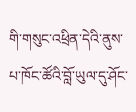གི་གསུང་འཕྲིན་དེའི་ནུས་པ་ཁོང་ཚོའི་བློ་ཡུལ་དུ་ཤོང་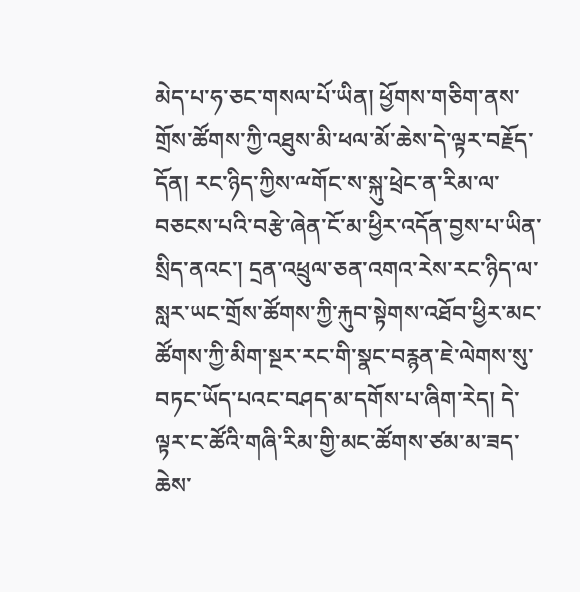མེད་པ་ཧ་ཅང་གསལ་པོ་ཡིན། ཕྱོགས་གཅིག་ནས་གྲོས་ཚོགས་ཀྱི་འཐུས་མི་ཕལ་མོ་ཆེས་དེ་ལྟར་བརྗོད་དོན། རང་ཉིད་ཀྱིས་ྋགོང་ས་སྐུ་ཕྲེང་ན་རིམ་ལ་བཅངས་པའི་བརྩེ་ཞེན་ངོ་མ་ཕྱིར་འདོན་བྱས་པ་ཡིན་སྲིད་ནའང་། དྲན་འཕྲུལ་ཅན་འགའ་རེས་རང་ཉིད་ལ་སླར་ཡང་གྲོས་ཚོགས་ཀྱི་རྐུབ་སྟེགས་འཐོབ་ཕྱིར་མང་ཚོགས་ཀྱི་མིག་སྔར་རང་གི་སྣང་བརྙན་ཇེ་ལེགས་སུ་བཏང་ཡོད་པའང་བཤད་མ་དགོས་པ་ཞིག་རེད། དེ་ལྟར་ང་ཚོའི་གཞི་རིམ་གྱི་མང་ཚོགས་ཙམ་མ་ཟད་ཆེས་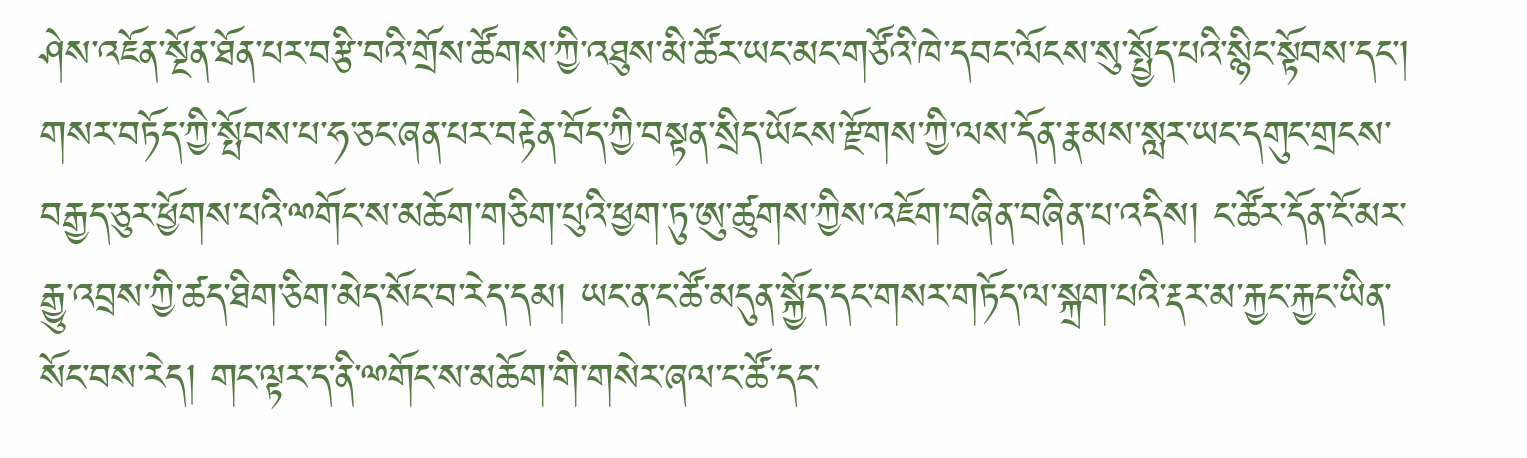ཤེས་འཇོན་སྔོན་ཐོན་པར་བརྩི་བའི་གྲོས་ཚོགས་ཀྱི་འཐུས་མི་ཚོར་ཡང་མང་གཙོའི་ཁེ་དབང་ལོངས་སུ་སྤྱོད་པའི་སྙིང་སྟོབས་དང་། གསར་བཏོད་ཀྱི་སྤོབས་པ་ཧ་ཅང་ཞན་པར་བརྟེན་བོད་ཀྱི་བསྟན་སྲིད་ཡོངས་རྫོགས་ཀྱི་ལས་དོན་རྣམས་སླར་ཡང་དགུང་གྲངས་བརྒྱད་ཅུར་ཕྱོགས་པའི་ྋགོང་ས་མཆོག་གཅིག་པུའི་ཕྱག་ཏུ་ཨུ་ཚུགས་ཀྱིས་འཇོག་བཞིན་བཞིན་པ་འདིས། ང་ཚོར་དོན་ངོ་མར་རྒྱུ་འབྲས་ཀྱི་ཚད་ཐིག་ཅིག་མེད་སོང་བ་རེད་དམ། ཡང་ན་ང་ཚོ་མདུན་སྐྱོད་དང་གསར་གཏོད་ལ་སྐྲག་པའི་རྡར་མ་རྐྱང་རྐྱང་ཡིན་སོང་བས་རེད། གང་ལྟར་ད་ནི་ྋགོང་ས་མཆོག་གི་གསེར་ཞལ་ང་ཚོ་དང་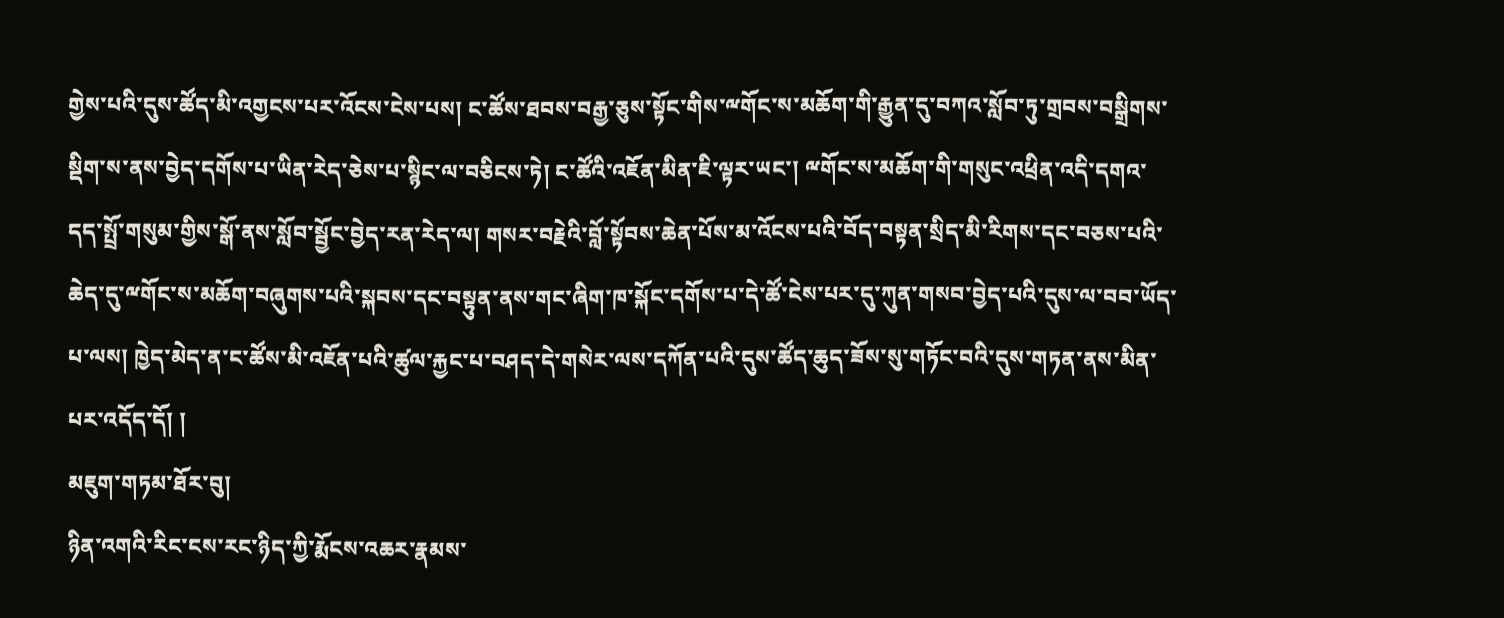གྱེས་པའི་དུས་ཚོད་མི་འགྱངས་པར་འོངས་ངེས་པས། ང་ཚོས་ཐབས་བརྒྱ་ཅུས་སྟོང་གིས་ྋགོང་ས་མཆོག་གི་རྒྱུན་དུ་བཀའ་སློབ་ཏུ་གྲབས་བསྒྲིགས་སྡིག་ས་ནས་བྱེད་དགོས་པ་ཡིན་རེད་ཅེས་པ་སྙིང་ལ་བཅིངས་ཏེ། ང་ཚོའི་འཇོན་མིན་ཇི་ལྟར་ཡང་། ྋགོང་ས་མཆོག་གི་གསུང་འཕྲིན་འདི་དགའ་དད་སྤྲོ་གསུམ་གྱིས་སྒོ་ནས་སློབ་སྦྱོང་བྱེད་རན་རེད་ལ། གསར་བརྗེའི་བློ་སྟོབས་ཆེན་པོས་མ་འོངས་པའི་བོད་བསྟན་སྲིད་མི་རིགས་དང་བཅས་པའི་ཆེད་དུ་ྋགོང་ས་མཆོག་བཞུགས་པའི་སྐབས་དང་བསྟུན་ནས་གང་ཞིག་ཁ་སྐོང་དགོས་པ་དེ་ཚོ་ངེས་པར་དུ་ཀུན་གསབ་བྱེད་པའི་དུས་ལ་བབ་ཡོད་པ་ལས། ཁྱེད་མེད་ན་ང་ཚོས་མི་འཇོན་པའི་ཚུལ་རྐྱང་པ་བཤད་དེ་གསེར་ལས་དཀོན་པའི་དུས་ཚོད་ཆུད་ཟོས་སུ་གཏོང་བའི་དུས་གཏན་ནས་མིན་པར་འདོད་དོ། །
མཇུག་གཏམ་ཐོར་བུ།
ཉིན་འགའི་རིང་ངས་རང་ཉིད་ཀྱི་རྨོངས་འཆར་རྣམས་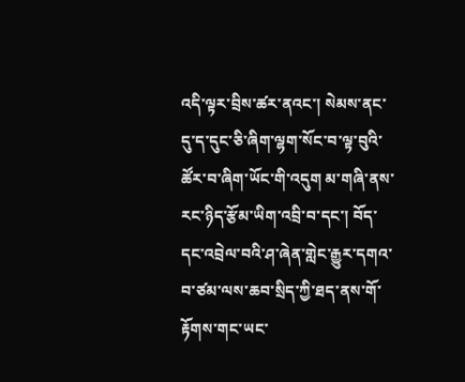འདི་ལྟར་བྲིས་ཚར་ནའང་། སེམས་ནང་དུ་ད་དུང་ཅི་ཞིག་ལྷག་སོང་བ་ལྟ་བུའི་ཚོར་བ་ཞིག་ཡོང་གི་འདུག མ་གཞི་ནས་རང་ཉིད་རྩོམ་ཡིག་འབྲི་བ་དང་། བོད་དང་འབྲེལ་བའི་ཤ་ཞེན་གླེང་རྒྱུར་དགའ་བ་ཙམ་ལས་ཆབ་སྲིད་ཀྱི་ཐད་ནས་གོ་རྟོགས་གང་ཡང་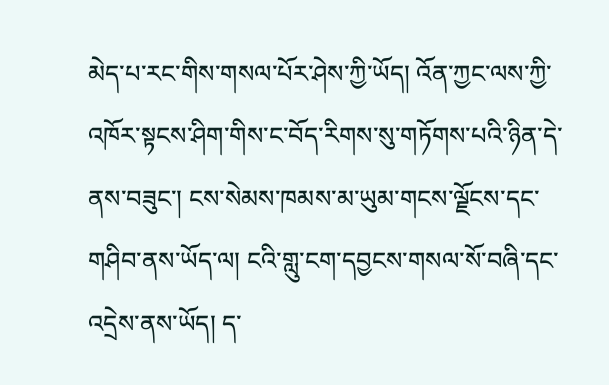མེད་པ་རང་གིས་གསལ་པོར་ཤེས་ཀྱི་ཡོད། འོན་ཀྱང་ལས་ཀྱི་འཁོར་སྟངས་ཤིག་གིས་ང་བོད་རིགས་སུ་གཏོགས་པའི་ཉིན་དེ་ནས་བཟུང་། ངས་སེམས་ཁམས་མ་ཡུམ་གངས་ལྗོངས་དང་གཤིབ་ནས་ཡོད་ལ། ངའི་གླུ་ངག་དབྱངས་གསལ་སོ་བཞི་དང་འདྲེས་ནས་ཡོད། ད་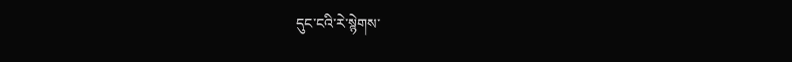དུང་ངའི་རེ་སྙེགས་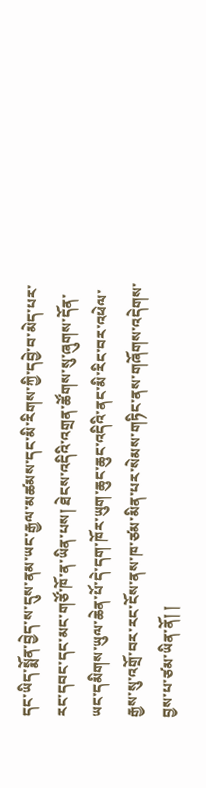དང་ཡིད་སྨོན་བྱེད་ས་དུས་ནམ་ཡང་རྒྱལ་མཚམས་དང་མི་རིགས་ཀྱི་དབྱེ་བ་མེད་པར་རང་དབང་དང་མང་གཙོ་ཁོ་ན་ཡིན་པས། ཐེངས་འདིའི་འགྲན་ཚོགས་སུ་ཞུགས་དོན་ཡང་དམིགས་ཡུལ་ཆེན་པོ་དེ་དག་ཁོར་ཡུག་ཆུང་ཆུང་འདིའི་ནང་མི་རིང་བར་འཕེལ་རྒྱས་སུ་འགྲོ་བར་རང་ངོས་ནས་ཁ་ཙམ་མིན་པར་སེམས་གཏིང་ནས་གཞོགས་འདེགས་བྱས་པ་ཙམ་ཡིན་ནོ། །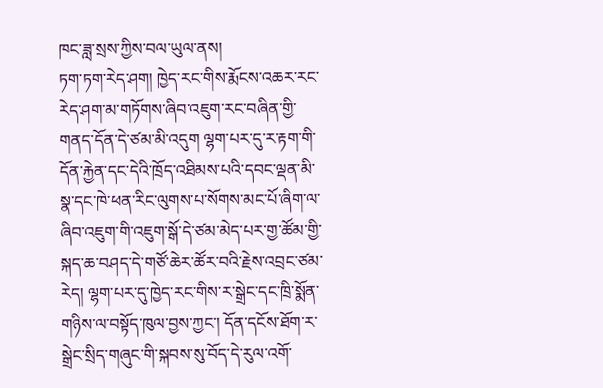ཁང་ཟླ་སྲས་ཀྱིས་བལ་ཡུལ་ནས།
ཏག་ཏག་རེད་ཤག། ཁྱེད་རང་གིས་རྨོངས་འཆར་རང་རེད་ཤག་མ་གཏོགས་ཞིབ་འཇུག་རང་བཞིན་གྱི་གནད་དོན་དེ་ཙམ་མི་འདུག ལྷག་པར་དུ་ར་རྟག་གི་དོན་རྐྱེན་དང་དེའི་ཁྲོད་འཐིམས་པའི་དབང་ལྡན་མི་སྣ་དང་ཁེ་ཕན་རིང་ལུགས་པ་སོགས་མང་པོ་ཞིག་ལ་ཞིབ་འཇུག་གི་འཇུག་སྒོ་དེ་ཙམ་མེད་པར་གྱ་ཚོམ་གྱི་སྐད་ཆ་བཤད་དེ་གཙོ་ཆེར་ཚོར་བའི་རྗེས་འབྲང་ཙམ་རེད། ལྷག་པར་དུ་ཁྱེད་རང་གིས་ར་སྒྲེང་དང་ཁྲི་སྨོན་གཉིས་ལ་བསྟོད་ཁུལ་བྱས་ཀྱང་། དོན་དངོས་ཐོག་ར་སྒྲེང་སྲིད་གཞུང་གི་སྐབས་སུ་བོད་དེ་རུལ་འགོ་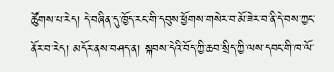ཚོུགས་པ་རེད། དེ་བཞིན་དུ་ཁྱོད་རང་གི་དབུས་ཕྱོགས་གསེར་བ་མོ་ཟེར་བ་ནི་དེ་བས་ཀྱང་ནོར་བ་རེད། མདོར་ནས་བཤད་ན། སྐབས་དེའི་བོད་ཀྱི་ཆབ་སྲིད་ཀྱི་ལས་དབང་གི་ཁ་ལོ་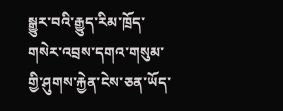སྒྱུར་བའི་རྒྱུད་རིམ་ཁྲོད་གསེར་འབྲས་དགའ་གསུམ་གྱི་ཤུགས་རྐྱེན་ངེས་ཅན་ཡོད་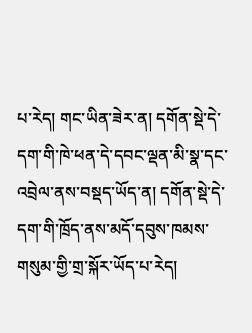པ་རེད། གང་ཡིན་ཟེར་ན། དགོན་སྡེ་དེ་དག་གི་ཁེ་ཕན་དེ་དབང་ལྡན་མི་སྣ་དང་འབྲེལ་ནས་བསྡད་ཡོད་ན། དགོན་སྡེ་དེ་དག་གི་ཁྲོད་ནས་མདོ་དབུས་ཁམས་གསུམ་གྱི་གྲ་སྐོར་ཡོད་པ་རེད།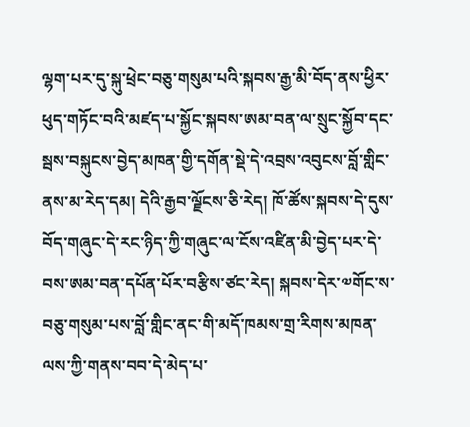ལྷག་པར་དུ་སྐུ་ཕྲེང་བཅུ་གསུམ་པའི་སྐབས་རྒྱ་མི་བོད་ནས་ཕྱིར་ཕུད་གཏོང་བའི་མཛད་པ་སྐྱོང་སྐབས་ཨམ་བན་ལ་སྲུང་སྐྱོབ་དང་སྦས་བསྐུངས་བྱེད་མཁན་གྱི་དགོན་སྡེ་དེ་འབྲས་འབུངས་བློ་གླིང་ནས་མ་རེད་དམ། དེའི་རྒྱབ་ལྗོངས་ཅི་རེད། ཁོ་ཚོས་སྐབས་དེ་དུས་བོད་གཞུང་དེ་རང་ཉིད་ཀྱི་གཞུང་ལ་ངོས་འཛིན་མི་བྱེད་པར་དེ་བས་ཨམ་བན་དཔོན་པོར་བརྩིས་ཙང་རེད། སྐབས་དེར་༧གོང་ས་བཅུ་གསུམ་པས་བློ་གླིང་ནང་གི་མདོ་ཁམས་གྲ་རིགས་མཁན་ལས་ཀྱི་གནས་བབ་དེ་མེད་པ་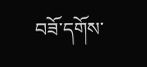བཟོ་དགོས་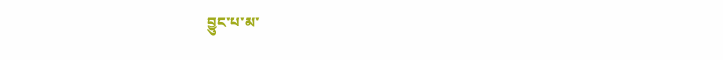བྱུང་པ་མ་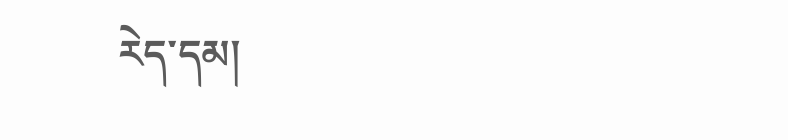རེད་དམ།